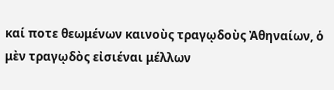καί ποτε θεωμένων καινοὺς τραγῳδοὺς Ἀθηναίων, ὁ μὲν τραγῳδὸς εἰσιέναι μέλλων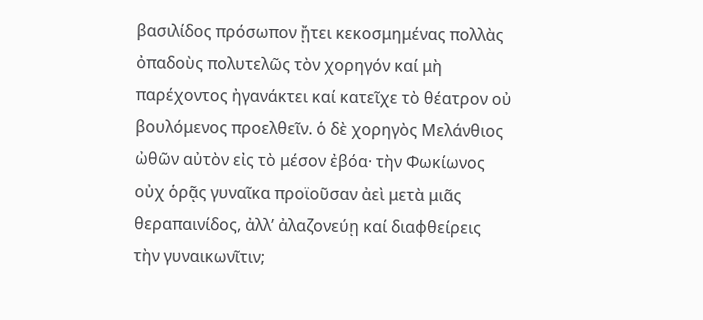βασιλίδος πρόσωπον ᾔτει κεκοσμημένας πολλὰς ὀπαδοὺς πολυτελῶς τὸν χορηγόν καί μὴ παρέχοντος ἠγανάκτει καί κατεῖχε τὸ θέατρον οὐ βουλόμενος προελθεῖν. ὁ δὲ χορηγὸς Μελάνθιος ὠθῶν αὐτὸν εἰς τὸ μέσον ἐβόα· τὴν Φωκίωνος οὐχ ὁρᾷς γυναῖκα προϊοῦσαν ἀεὶ μετὰ μιᾶς θεραπαινίδος, ἀλλʼ ἀλαζονεύῃ καί διαφθείρεις τὴν γυναικωνῖτιν;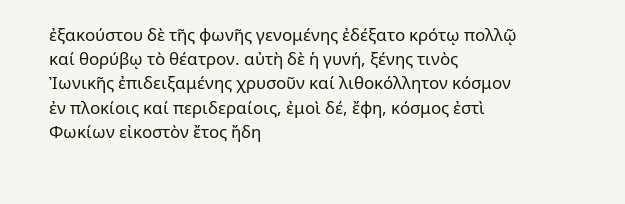ἐξακούστου δὲ τῆς φωνῆς γενομένης ἐδέξατο κρότῳ πολλῷ καί θορύβῳ τὸ θέατρον. αὐτὴ δὲ ἡ γυνή, ξένης τινὸς Ἰωνικῆς ἐπιδειξαμένης χρυσοῦν καί λιθοκόλλητον κόσμον ἐν πλοκίοις καί περιδεραίοις, ἐμοὶ δέ, ἔφη, κόσμος ἐστὶ Φωκίων εἰκοστὸν ἔτος ἤδη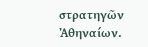στρατηγῶν Ἀθηναίων.